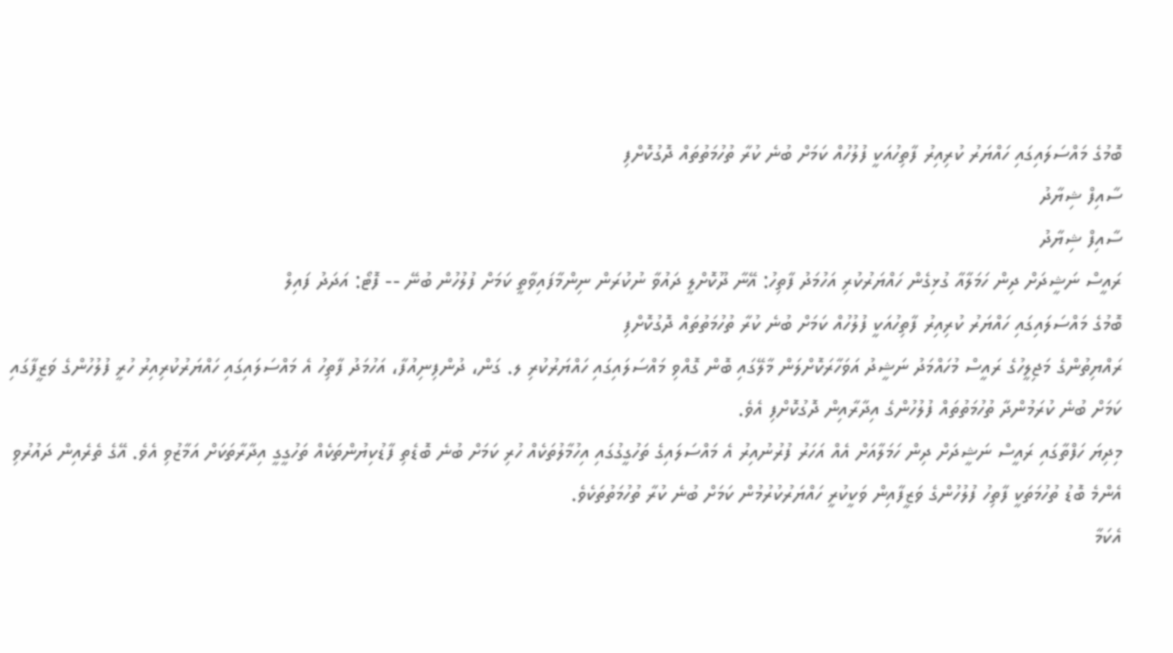ބޮމުގެ މައްސަލައިގައި ހައްޔަރު ކުރިއިރު ފާތިހުއަކީ ފުލުހުއް ކަމަށް ބުނެ ކުރާ ތުހުމަތުތައް ދޮގުކޮށްފި
ސާއިފް ޝިޔާދު
ސާއިފް ޝިޔާދު
ރައީސް ނަޝީދަށް ދިން ހަމަލާއާ ގުޅިގެން ހައްޔަރުކުރި އަހުމަދު ފާތިހު: އޭނާ ދޫކޮށްލީ ދައުވާ ނުކުރަން ނިންމާފައިވާތީ ކަމަށް ފުލުހުން ބުނޭ -- ފޮޓޯ: އަދަދު ފައިލް
ބޮމުގެ މައްސަލައިގައި ހައްޔަރު ކުރިއިރު ފާތިހުއަކީ ފުލުހުއް ކަމަށް ބުނެ ކުރާ ތުހުމަތުތައް ދޮގުކޮށްފި
ރައްޔިތުންގެ މަޖިލީހުގެ ރައީސް މުހައްމަދު ނަޝީދު އަވަހާރަކޮށްލަން މާލޭގައި ބޮން ގޮއްވި މައްސަލައިގައި ހައްޔަރުކުރި ލ. ގަން، ދުންފިނިއުފާ، އަހުމަދު ފާތިހު އެ މައްސަލައިގައި ހައްޔަރުކުރިއިރު ހުރީ ފުލުހުންގެ ވަޒީފާގައި ކަމަށް ބުނެ ކުރަމުންދާ ތުހުމަތުތައް ފުލުހުންގެ އިދާރާއިން ދޮގުކޮށްފި އެވެ.
މިދިޔަ ހަފްތާގައި ރައީސް ނަޝީދަށް ދިން ހަމަލާއަށް އެއް އަހަރު ފުރުނުއިރު އެ މައްސަލައިގެ ތަހުގީގުގައި އިހުމާލުތަކެއް ހުރި ކަމަށް ބުނެ ބޮޑެތި ފާޑުކިޔުންތަކެއް ތަހުގީގީ އިދާރާތަކަށް އަމާޒުވި އެވެ. އޭގެ ތެރެއިން ދައުރުވި އެންމެ ބޮޑު ތުހުމަތަކީ ފާތިހު ފުލުހުންގެ ވަޒީފާއިން ވަކީކުރީ ހައްޔަރުކުރުމުން ކަމަށް ބުނެ ކުރާ ތުހުމަތުތަކެވެ.
އެކަމާ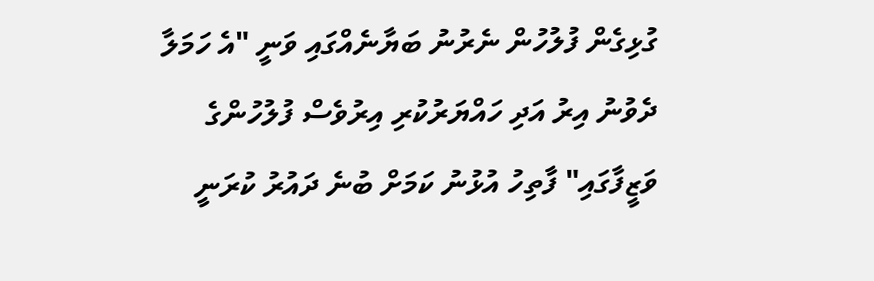ގުޅިގެން ފުލުހުން ނެރުނު ބަޔާނެއްގައި ވަނީ "އެ ހަމަލާ ދެވުނު އިރު އަދި ހައްޔަރުކުރި އިރުވެސް ފުލުހުންގެ ވަޒީފާގައި" ފާތިހު އުޅުނު ކަމަށް ބުނެ ދައުރު ކުރަނީ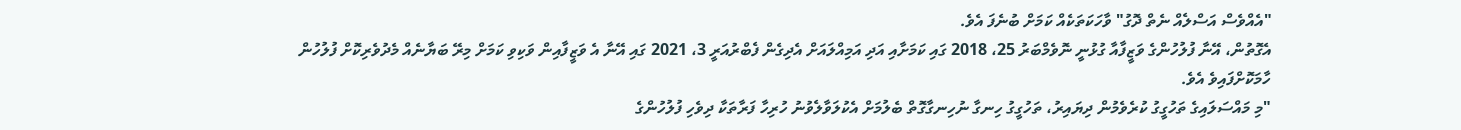"އެއްވެސް އަސްލެއް ނެތް ދޮގު" ވާހަކަތަކެއް ކަމަށް ބުނެފަ އެވެ.
އެގޮތުން، އޭނާ ފުލުހުންގެ ވަޒީފާއާ ގުޅުނީ ނޮވެމްބަރު 25، 2018 ގައި ކަމަށާއި އަދި އަމިއްލައަށް އެދިގެން ފެބްރުއަރީ 3، 2021 ގައި އޭނާ އެ ވަޒީފާއިން ވަކިވި ކަމަށް މިރޭ ބަޔާނެއް މެދުވެރިކޮށް ފުލުހުން ހާމަކޮށްފައިވެ އެވެ.
"މި މައްސަލައިގެ ތަހުގީގު ކުރެވެމުން ދިޔައިރު، ތަހުގީގު ހިނގާ ނުހިނގާގޮތް ބެލުމަށް އެކުލަވާލެވުނު ހުރިހާ ފަރާތަކާ ދިވެހި ފުލުހުންގެ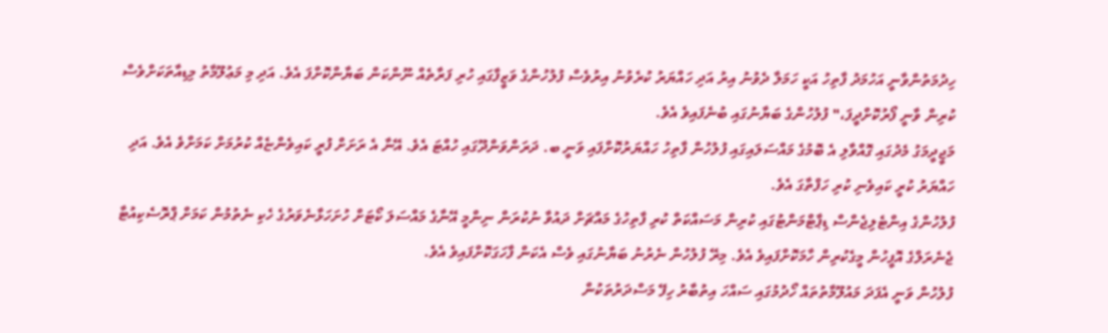ހިދުމަތުންވާނީ އަހުމަދު ފާތިހު އަކީ ހަމަލާ ދެވުނު އިރު އަދި ހައްޔަރު ކުރެވުނު އިރުވެސް ފުލުހުންގެ ވަޒީފާގައި ހުރި ފަރާތެއް ނޫންކަން ބަޔާންކޮށްފަ އެވެ. އަދި މި މަޢުލޫމާތު މިޑިއާތަކަށްވެސް ކުރިން ވާނީ ފޯރުކޮށްދީފަ،" ފުލުހުންގެ ބަޔާނުގައި ބުނެފައިވެ އެވެ.
މަޖީދީމަގު މެދުގައި ގޮއްވާލި އެ ބޮމުގެ މައްސަލައިގައި ފުލުހުން ފާތިހު ހައްޔަރުކޮށްފައި ވަނީ ބ. ދަރަންވަންދޫގައި ހުއްޓަ އެވެ. އޭނާ އެ ރަށަށް ފުރީ ކައިވެންޏެއް ކުރުމަށް ކަމަށްވެ އެވެ. އަދި ހައްޔަރު ކުރީ ކައިވެނި ކުރި ހަފްތާގަ އެވެ.
ފުލުހުންގެ އިންޓެލިޖެންސް ޑިޕާޓްމަންޓުގައި ކުރިން މަސައްކަތް ކުރި ފާތިހުގެ މައްޗަށް ދައުވާ ނުކުރަން ނިންމީ އޭނާގެ މައްސަލަ ކޯޓަށް ހުށަހަޅާނެވަރުގެ ހެކި ނެތުމުން ކަމަށް ޕްރޮސެކިއުޓާ ޖެނެރަލްގެ އޮފީހުން މީގެކުރިން ހާމަކޮށްފައިވެ އެވެ. މިރޭ ފުލުހުން ނެރުނު ބަޔާނުގައި ވެސް އެކަން ފާހަގަކޮށްފައިވެ އެވެ.
ފުލުހުން ވަނީ އެފަދަ މައުލޫމާތުތައް ހޯދުމުގައި ސައްހަ އިތުބާރު ހިފޭ މަސްދަރުތަކުން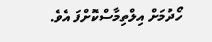ހޯދުމަށް އިލްތިމާސްކޮށްފަ އެވެ.